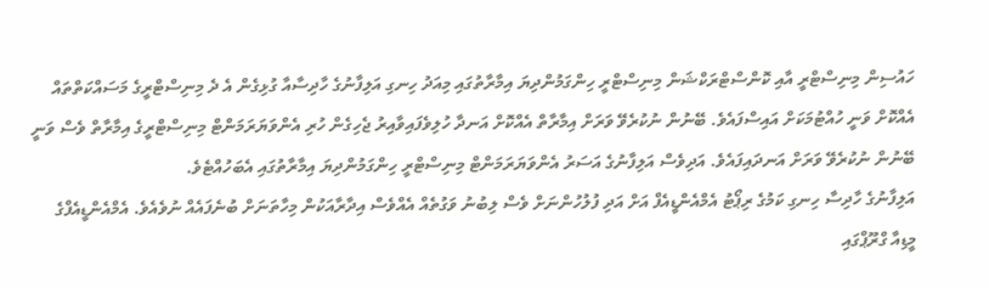ހައުސިން މިނިސްޓްރީ އާއި ކޮންސްޓްރަކްޝަން މިނިސްޓްރީ ހިންގަމުންދިޔަ އިމާރާތުގައި މިއަދު ހިނގި އަލިފާނުގެ ހާދިސާއާ ގުޅިގެން އެ ދެ މިނިސްޓްރީގެ މަސައްކަތްތައް އެއްކޮށް ވަނީ ހުއްޓުމަކަށް އައިސްފައެވެ. ބޭނުން ނުކުރެވޭ ވަރަށް އިމާރާތް އެއްކޮށް އަނދާ ހުލިވެފައިވާއިރު ޖެހިގެން ހުރި އެންވަޔަރަމަންޓް މިނިސްޓްރީގެ އިމާރާތް ވެސް ވަނީ ބޭނުން ނުކުރެވޭ ވަރަށް އަނދައިފައެވެ. އަދިވެސް އަލިފާނުގެ އަސަރު އެންވަޔަރަމަންޓް މިނިސްޓްރީ ހިންގަމުންދިޔަ އިމާރާތުގައި އެބަހުއްޓެވެ.
އަލިފާނުގެ ހާދިސާ ހިނގި ކަމުގެ ރިޕޯޓު އެމްއެންޑީއެފް އަށް އަދި ފުލުހުންނަށް ވެސް ލިބުނު ވަގުތެއް އެއްވެސް އިދާރާއަކުން މިހާތަނަށް ބުނެފައެއް ނުވެއެވެ. އެމްއެންޑީއެފްގެ މީޑިއާ ގްރޫޕްގައި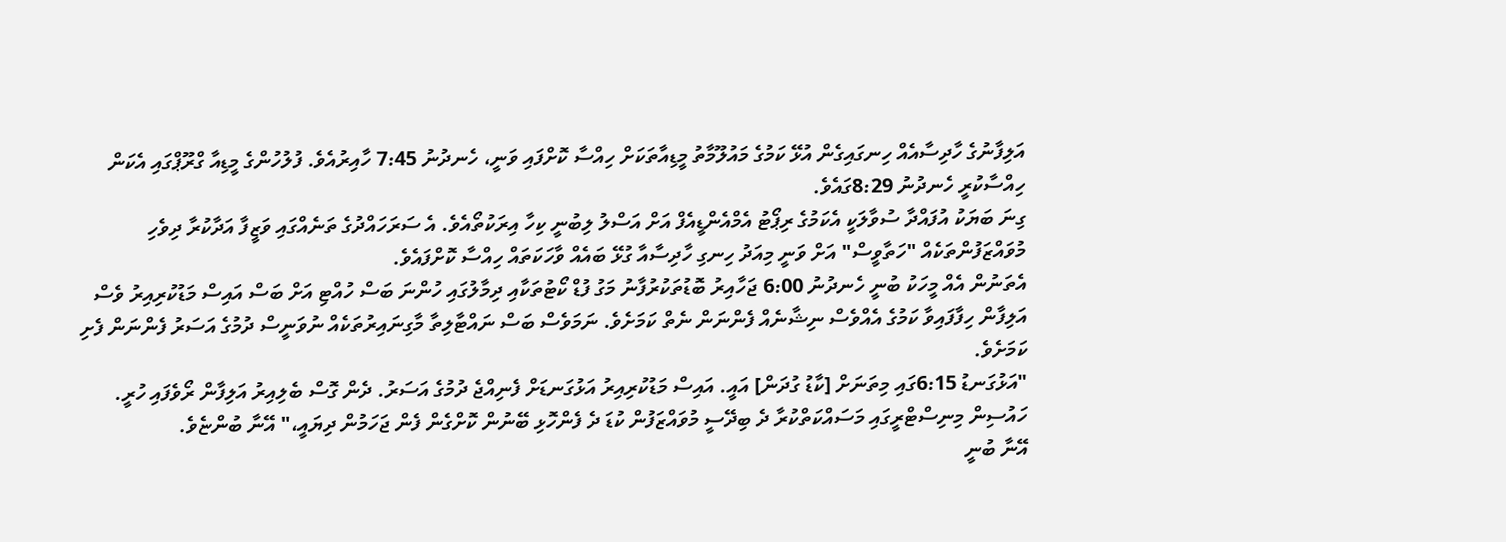އަލިފާނުގެ ހާދިސާއެއް ހިނގައިގެން އުޅޭ ކަމުގެ މައުލޫމާތު މީޑިއާތަކަށް ހިއްސާ ކޮށްފައި ވަނީ، ހެނދުނު 7:45 ހާއިރުއެވެ. ފުލުހުންގެ މީޑިއާ ގްރޫޕްގައި އެކަން ހިއްސާކުރީ ހެނދުނު 8:29ގައެވެ.
ގިނަ ބަޔަކު އުފައްދާ ސުވާލަކީ އެކަމުގެ ރިޕޯޓު އެމްއެންޑީއެފް އަށް އަސްލު ލިބުނީ ކިހާ އިރަކުތޯއެވެ. އެ ސަރަހައްދުގެ ތަނެއްގައި ވަޒީފާ އަދާކުރާ ދިވެހި މުވައްޒަފުންތަކެއް "ހަތާވީސް" އަށް ވަނީ މިއަދު ހިނގި ހާދިސާއާ ގުޅޭ ބައެއް ވާހަކަތައް ހިއްސާ ކޮށްފައެވެ.
އެތަނުން އެއް މީހަކު ބުނީ ހެނދުނު 6:00 ޖަހާއިރު ބޮޑުތަކުރުފާނު މަގު ފުޑް ކޯޓުތަކާއި ދިމާލުގައި ހުންނަ ބަސް ހުއްޓި އަށް ބަސް އައިސް މަޑުކުރިއިރު ވެސް އަލިފާން ހިފާފައިވާ ކަމުގެ އެއްވެސް ނިޝާނެއް ފެންނަން ނެތް ކަމަށެވެ. ނަމަވެސް ބަސް ނައްޓާލިތާ މާގިނައިރުތަކެއް ނުވަނީސް ދުމުގެ އަސަރު ފެންނަން ފެށި ކަމަށެވެ.
"އަޅުގަނޑު 6:15ގައި މިތަނަށް [ކާޑު ގުދަން] އައީ. އައިސް މަޑުކުރިއިރު އަޅުގަނޑަށް ފެނިއްޖެ ދުމުގެ އަސަރު. ދެން ގޮސް ބެލިއިރު އަލިފާން ރޯވެފައި ހުރީ. ހައުސިން މިނިސްޓްރީގައި މަސައްކަތްކުރާ ދެ ބިދޭސީ މުވައްޒަފުން ކުޑަ ދެ ފެންހޮޅި ބޭނުން ކޮށްގެން ފެން ޖަހަމުން ދިޔައީ،" އޭނާ ބުންޏެވެ.
އޭނާ ބުނީ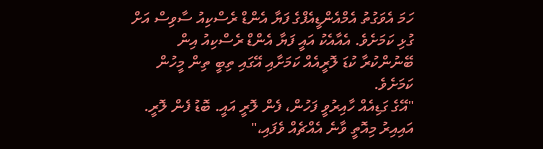ހަމަ އެވަގުތު އެމްއެންޑީއެފްގެ ފަޔާ އެންޑް ރެސްކިއު ސާވިސް އަށް ގުޅި ކަމަށެވެ. އެއާއެކު އައީ ފަޔާ އެންޑް ރެސްކިއު އިން ބޭނުންކުރާ ކުޑަ ލޮރީއެއް ކަމަށާއި އޭގައި ތިބީ ތިން މީހުން ކަމަށެވެ.
"އޭގެ ގަޑިއެއް ހާއިރުވީ ފަހުން، ފެން ލޮރީ އައީ. ބޮޑު ފެން ލޮރީ. އައިއިރު މިއޮތީ ވާނެ އެއްޗެއް ވެފައި،"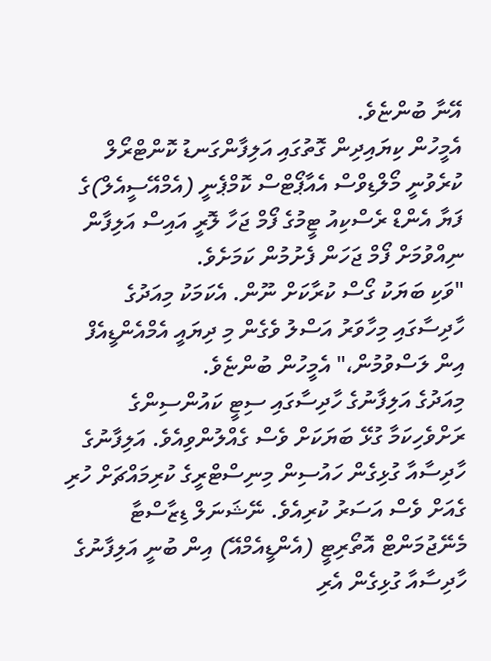އޭނާ ބުންޏެވެ.
އެމީހުން ކިޔައިދިން ގޮތުގައި އަލިފާންގަނޑު ކޮންޓްރޯލް ކުރެވުނީ މޯލްޑިވްސް އެއާޕޯޓްސް ކޮމްޕެނީ (އެމްއޭސީއެލް)ގެ ފަޔާ އެންޑް ރެސްކިއު ޓީމުގެ ފޯމް ޖަހާ ލޮރީ އައިސް އަލިފާން ނިއްވުމަށް ފޯމް ޖަހަން ފެށުމުން ކަމަށެވެ.
"ވަކި ބަޔަކު ގޯސް ކުރާކަށް ނޫން. އެކަމަކު މިއަދުގެ ހާދިސާގައި މިހާވަރު އަސްލު ވެގެން މި ދިޔައީ އެމްއެންޑީއެފް އިން ލަސްވުމުން،" އެމީހުން ބުންޏެވެ.
މިއަދުގެ އަލިފާނުގެ ހާދިސާގައި ސިޓީ ކައުންސިންގެ ރަށްވެހިކަމާ ގުޅޭ ބަޔަކަށް ވެސް ގެއްލުންވިއެވެ. އަލިފާނުގެ ހާދިސާއާ ގުޅިގެން ހައުސިން މިނިސްޓްރީގެ ކުރިމައްޗަށް ހުރި ގެއަށް ވެސް އަސަރު ކުރިއެވެ. ނޭޝަނަލް ޑިޒާސްޓާ މެނޭޖުމަންޓް އޮތޯރިޓީ (އެންޑީއެމްއޭ) އިން ބުނީ އަލިފާނުގެ ހާދިސާއާ ގުޅިގެން އެރި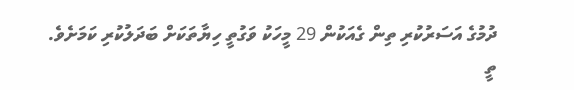ދުމުގެ އަސަރުކުރި ތިން ގެއަކުން 29 މީހަކު ވަގުތީ ހިޔާތަކަށް ބަދަލުކުރި ކަމަށެވެ.
ތީ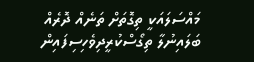މައްސަލައަކީ ތިގޮތަށް ތަނެއް ދޮރެއް ބަލައިނުލާ ތިގޯސްކުރީދިވެހިސިފައިން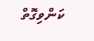ކަންވިގޮތް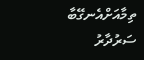ތިމާއަށްއެނގޭބާ
ސަރުދާރު